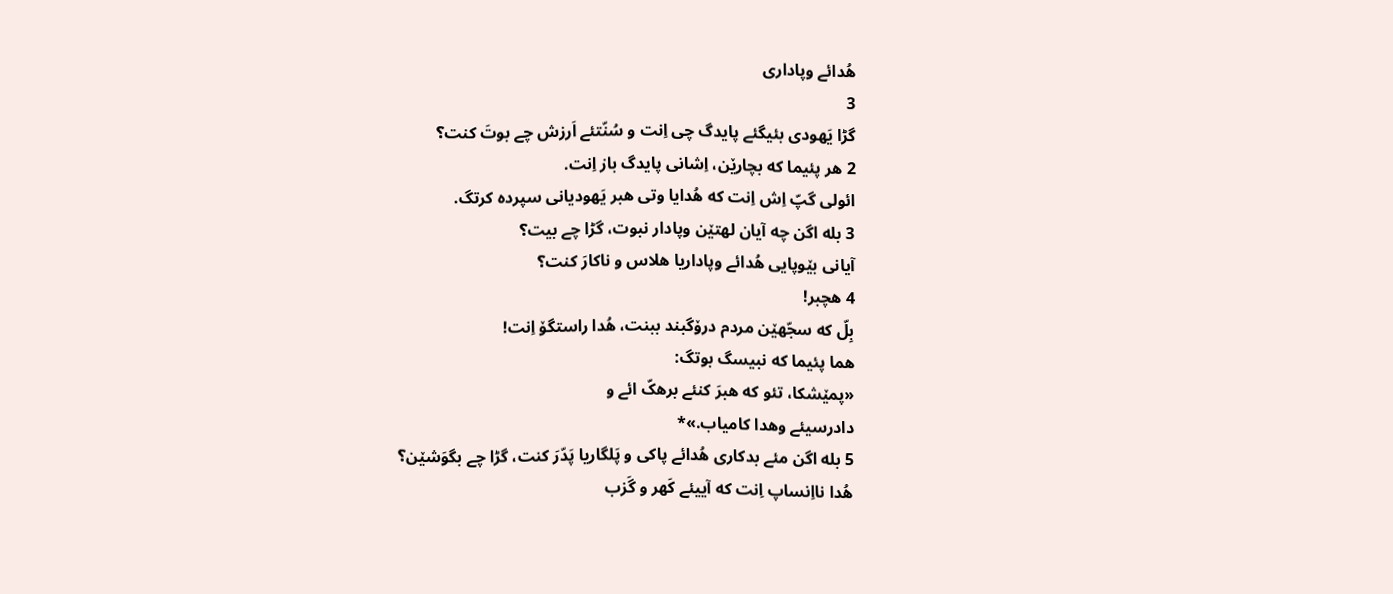هُدائے وپاداری
3
گڑا یَهودی بئیگئے پایدگ چی اِنت و سُنّتئے اَرزش چے بوتَ کنت؟
2 هر پئیما که بچارێن، اِشانی پایدگ باز اِنت.
ائولی گپّ اِش اِنت که هُدایا وتی هبر یَهودیانی سپرده کرتگ.
3 بله اگن چه آیان لهتێن وپادار نبوت، گڑا چے بیت؟
آیانی بێوپایی هُدائے وپاداریا هلاس و ناکارَ کنت؟
4 هچبر!
بِلّ که سجّهێن مردم درۆگبند ببنت، هُدا راستگۆ اِنت!
هما پئیما که نبیسگ بوتگ:
«پمێشکا، تئو که هبرَ کنئے برهکّ ائے و
دادرسیئے وهدا کامیاب.»*
5 بله اگن مئے بدکاری هُدائے پاکی و پَلگاریا پَدّرَ کنت، گڑا چے بگوَشێن؟
هُدا نااِنساپ اِنت که آییئے کَهر و گَزب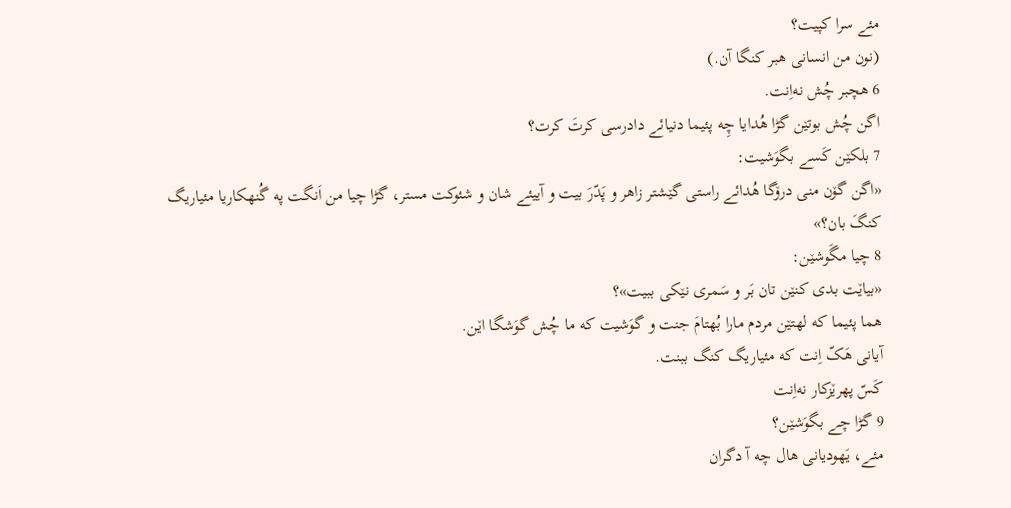مئے سرا کپیت؟
(نون من انسانی هبر کنگا آن.)
6 هچبر چُش نه‌اِنت.
اگن چُش بوتێن گڑا هُدایا چِه پئیما دنیائے دادرسی کرتَ کرت؟
7 بلکێن کَسے بگوَشیت:
«اگن گۆن منی درۆگا هُدائے راستی گێشتر زاهر و پَدّرَ بیت و آییئے شان و شئوکت مستر، گڑا چیا من اَنگت په گُنهکاریا مئیاریگ کنگَ بان؟»
8 چیا مگَوشێن:
«بیاێت بدی کنێن تان بَر و سَمری نێکی ببیت»؟
هما پئیما که لهتێن مردم مارا بُهتامَ جنت و گوَشیت که ما چُش گوَشگا اێن.
آیانی هَکّ اِنت که مئیاریگ کنگ ببنت.
کَسّ پهرێزکار نه‌اِنت
9 گڑا چے بگوَشێن؟
مئے، یَهودیانی هال چه آ دگران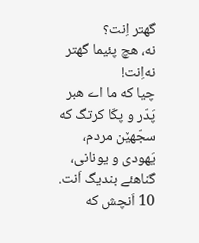گهتر اِنت؟
نه، هچ پئیما گهتر نه‌اِنت!
چیا که ما اے هبر پَدّر و پکّا کرتگ که سجّهێن مردم، یَهودی و یونانی، گناهئے بندیگ اَنت.
10 اَنچش که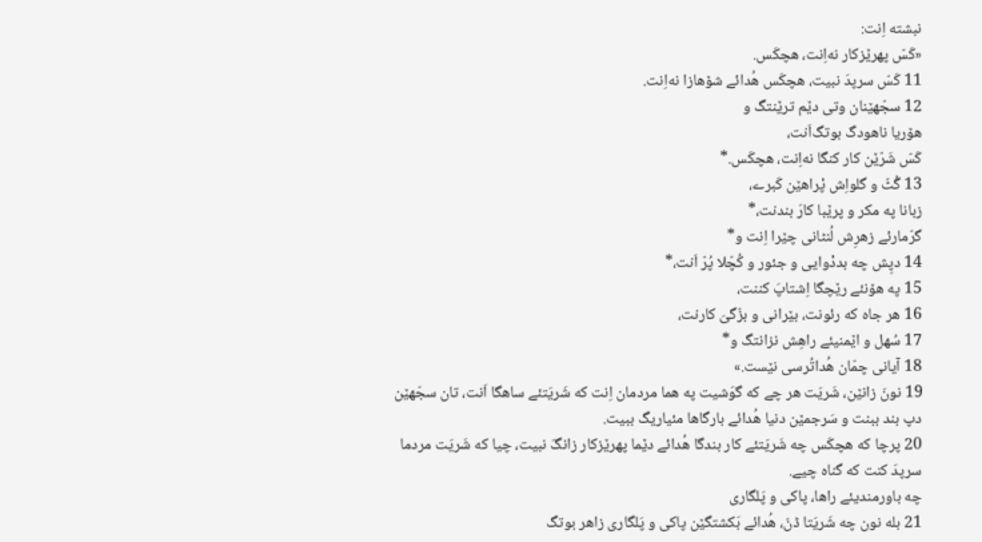نبشته اِنت:
«کَسّ پهرێزکار نه‌اِنت، هچکَس.
11 کَسّ سرپدَ نبیت، هچکَس هُدائے شۆهازا نه‌اِنت.
12 سجّهێنان وتی دێم ترێنتگ و
هۆریا ناهودگ بوتگ‌اَنت،
کَسّ شَرّێن کار کنگا نه‌اِنت، هچکَس.*
13 گُٹّ و گلواِش پْراهێن کَبرے،
زبانا په مکر و پرێبا کارَ بندنت،*
گرّمارئے زهرِش لُنٹانی چێرا اِنت و*
14 دپِش چه بددْوایی و جئور و کُچّلا پُرّ اَنت،*
15 په هۆنئے رێچگا اِشتاپَ کننت،
16 هر جاه که رئونت، بێرانی و بزّگیَ کارنت،
17 سُهل و اێمنیئے راهِش نزانتگ و*
18 آیانی چمّان هُداتُرسی نێست.»
19 نونَ زانێن، شَریَت هر چے که گوَشیت په هما مردمان اِنت که شَریَتئے ساهگا اَنت، تان سجّهێن دپ بند ببنت و سَرجمێن دنیا هُدائے بارگاها مئیاریگ ببیت.
20 پرچا که هچکَس چه شَریَتئے کار بندگا هُدائے دێما پهرێزکار زانگَ نبیت، چیا که شَریَت مردما سرپدَ کنت که گناه چیے.
چه باورمندیئے راها، پاکی و پَلگاری
21 بله نون چه شَریَتا ڈنّ، هُدائے بَکشتگێن پاکی و پَلگاری زاهر بوتگ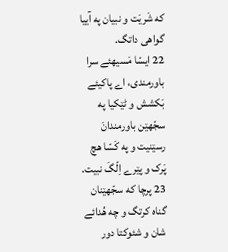که شَریَت و نبیان په آییا گواهی داتگ.
22 ایسّا مَسیهئے سرا باورمندی، اے پاکیئے بَکشش و ٹێکیا په سجّهێن باورمندانَ رسێنیت و په کَسّا هچ پَرک و پێرے اِلّگَ نبیت.
23 پرچا که سجّهێنان گناه کرتگ و چه هُدائے شان و شئوکتا دور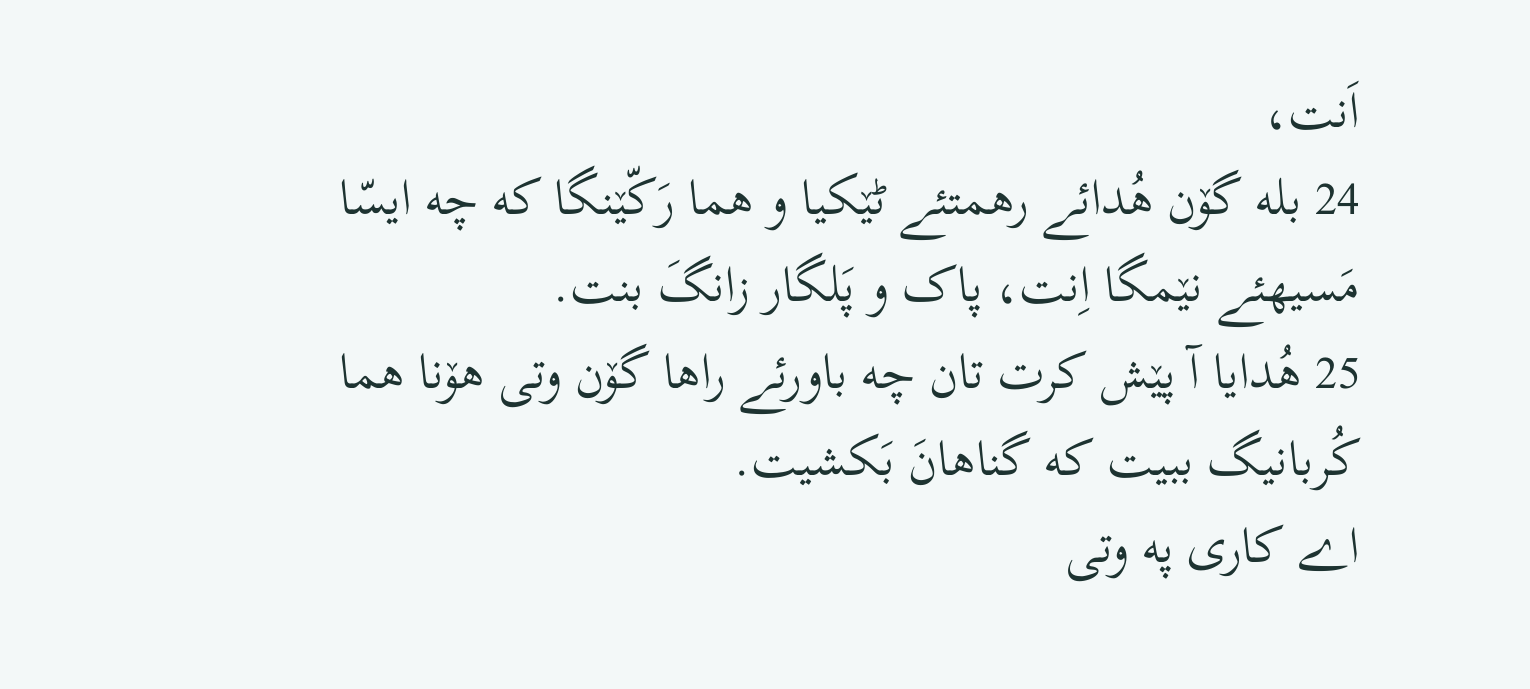اَنت،
24 بله گۆن هُدائے رهمتئے ٹێکیا و هما رَکّێنگا که چه ایسّا مَسیهئے نێمگا اِنت، پاک و پَلگار زانگَ بنت.
25 هُدایا آ پێش کرت تان چه باورئے راها گۆن وتی هۆنا هما کُربانیگ ببیت که گناهانَ بَکشیت.
اے کاری په وتی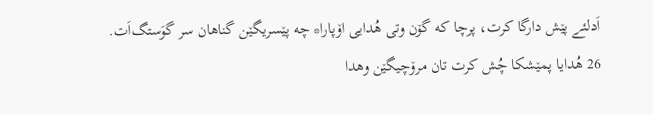اَدلئے پێش دارگا کرت، پرچا که گۆن وتی هُدایی اۆپارا* چه پێسریگێن گناهان سر گوَستگ‌اَت.
26 هُدایا پمێشکا چُش کرت تان مرۆچیگێن وهدا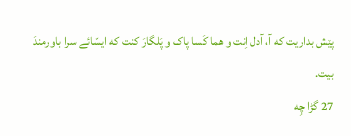پێش بداریت که آ، آدل اِنت و هما کَسا پاک و پَلگارَ کنت که ایسّائے سرا باورمندَ بیت.
27 گڑا چِه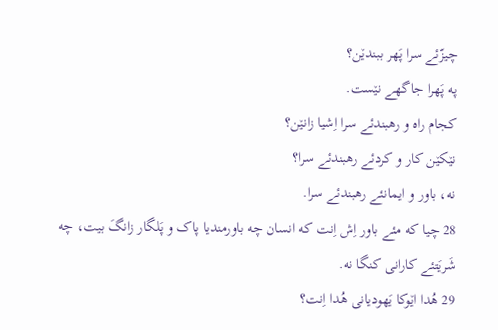چیزّئے سرا پَهر ببندێن؟
په پَهرا جاگهے نێست.
کجام راه و رهبندئے سرا اِشیا زانێن؟
نێکێن کار و کردئے رهبندئے سرا؟
نه، باور و ایمانئے رهبندئے سرا.
28 چیا که مئے باور اِش اِنت که انسان چه باورمندیا پاک و پَلگار زانگَ بیت، چه شَریَتئے کارانی کنگا نه.
29 هُدا اێوکا یَهودیانی هُدا اِنت؟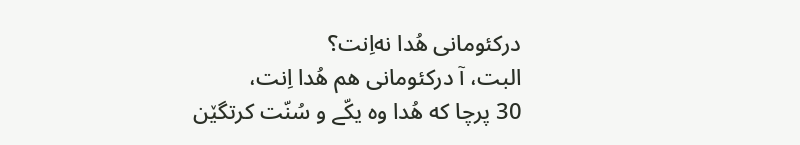درکئومانی هُدا نه‌اِنت؟
البت، آ درکئومانی هم هُدا اِنت،
30 پرچا که هُدا وه یکّے و سُنّت کرتگێن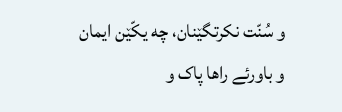و سُنّت نکرتگێنان، چه یکّێن ایمان و باورئے راها پاک و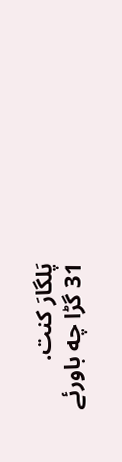پَلگارَ کنت.
31 گڑا چه باورئے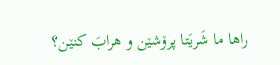راها ما شَریَتا پرۆشێن و هرابَ کنێن؟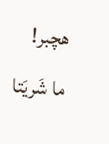هچبر!
ما شَریَتا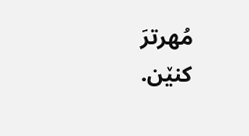مُهرترَ کنێن.